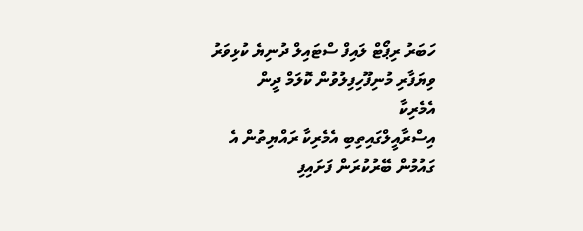ހަބަރު ރިޕޯޓް ލައިފް ސްޓައިލް ދުނިޔެ ކުޅިވަރު ވިޔަފާރި މުނިފޫހިފިލުވުން ކޮލަމް ދީން
އެމެރިކާ
އިސްރާއީލްގައިތިބި އެމެރިކާ ރައްޔިތުން އެ ގައުމުން ބޭރުކުރަން ފަށައިފި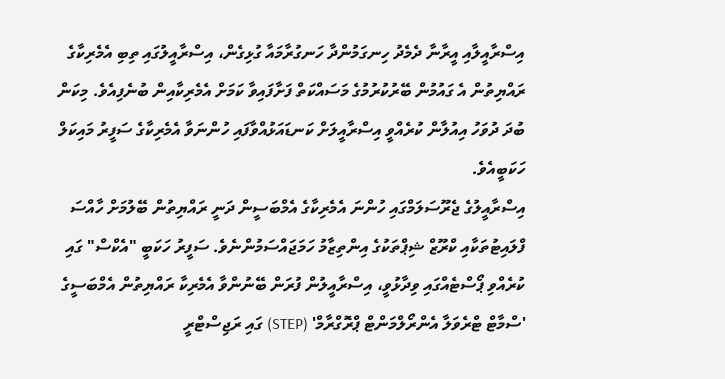އިސްރާއީލާއި އީރާނާ ދެމެދު ހިނގަމުންދާ ހަނގުރާމައާ ގުޅިގެން، އިސްރާއީލުގައި ތިބި އެމެރިކާގެ ރައްޔިތުން އެ ގައުމުން ބޭރުކުރުމުގެ މަސައްކަތް ފަށާފައިވާ ކަމަށް އެމެރިކާއިން ބުނެފިއެވެ. މިކަން ބުދަ ދުވަހު އިއުލާން ކުރެއްވީ އިސްރާއީލަށް ކަނޑައަޅުއްވާފައި ހުންނަވާ އެމެރިކާގެ ސަފީރު މައިކަލް ހަކަބީއެވެ.
އިސްރާއީލުގެ ޖެރޫސަލަމްގައި ހުންނަ އެމެރިކާގެ އެމްބަސީން ދަނީ ރައްޔިތުން ބޭލުމަށް ހާއްސަ ފްލައިޓުތަކާއި ކްރޫޒް ޝިޕްތަކުގެ އިންތިޒާމު ހަމަޖައްސަމުންނެވެ. ސަފީރު ހަކަބީ "އެކްސް" ގައި ކުރެއްވި ޕޯސްޓެއްގައި ވިދާޅުވީ، އިސްރާއީލުން ފުރަން ބޭނުންވާ އެމެރިކާ ރައްޔިތުން އެމްބަސީގެ 'ސްމާޓް ޓްރެވަލާ އެންރޯލްމަންޓް ޕްރޮގްރާމް' (STEP) ގައި ރަޖިސްޓްރީ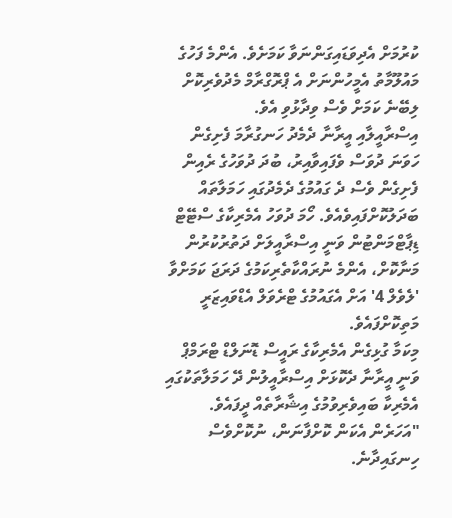ކުރުމަށް އެދިވަޑައިގަންނަވާ ކަމަށެވެ. އެންމެ ފަހުގެ މައުލޫމާތު އެމީހުންނަށް އެ ޕްރޮގްރާމް މެދުވެރިކޮށް ލިބޭނެ ކަމަށް ވެސް ވިދާޅުވި އެވެ.
އިސްރާއީލާއި އީރާނާ ދެމެދު ހަނގުރާމަ ފެށިގެން ހަވަނަ ދުވަސް ވެފައިވާއިރު، ބުދަ ދުވަހުގެ ރެއިން ފެށިގެން ވެސް ދެ ގައުމުގެ ދެމެދުގައި ހަމަލާތައް ބަދަލުކޮށްފައިވެއެވެ. ހޯމަ ދުވަހު އެމެރިކާގެ ސްޓޭޓް ޑިޕާޓްމަންޓުން ވަނީ އިސްރާއީލަށް ދަތުރުކުރުން މަނާކޮށް، އެންމެ ނުރައްކާތެރިކަމުގެ ދަރަޖަ ކަމަށްވާ 'ލެވެލް 4' އަށް އެގައުމުގެ ޓްރެވަލް އެޑްވައިޒަރީ މަތިކޮށްފައެވެ.
މިކަމާ ގުޅިގެން އެމެރިކާގެ ރައީސް ޑޮނަލްޑް ޓްރަމްޕް ވަނީ އީރާނާ ދެކޮޅަށް އިސްރާއީލުން ދޭ ހަމަލާތަކުގައި އެމެރިކާ ބައިވެރިވުމުގެ އިޝާރާތެއް ދީފައެވެ.
"އަހަރެން އެކަން ކޮށްފާނަން، ނުކޮށްވެސް ހިނގައިދާނެ.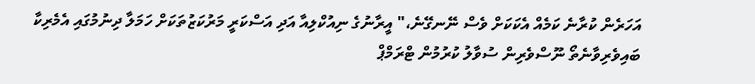އަހަރެން ކުރާނެ ކަމެއް އެކަކަށް ވެސް ނޭނގޭނެ،" އީރާނުގެ ނިއުކްލިއާ އަދި އަސްކަރީ މަރުކަޒުތަކަށް ހަމަލާ ދިނުމުގައި އެމެރިކާ ބައިވެރިވާނެތޯ ނޫސްވެރިން ސުވާލު ކުރުމުން ޓްރަމްޕް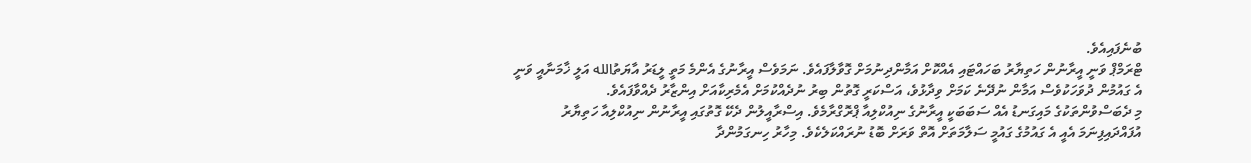ބުނެފައިއެވެ.
ޓްރަމްޕް ވަނީ އީރާނުން ހަތިޔާރު ބަހައްޓައި އެއްކޮށް އަމާންދިނުމަށް ގޮވާލާފައެވެ. ނަމަވެސް އީރާނުގެ އެންމެ މަތީ ލީޑަރު އާޔަތުالله އަލީ ޚާމަނާއީ ވަނީ އެ ގައުމުން ދުވަހަކުވެސް އަމާން ނުދޭނެ ކަމަށް ވިދާޅުވެ، އަސްކަރީ ގޮތުން ބިރު ނުދެއްކުމަށް އެމެރިކާއަށް އިންޒާރު ދެއްވާފައެވެ.
މި ދެބަސްވުންތަކުގެ މައިގަނޑު އެއް ސަބަބަކީ އީރާނުގެ ނިއުކްލިއާ ޕްރޮގްރާމެވެ. އިސްރާއީލުން ދެކޭ ގޮތުގައި އީރާނުން ނިއުކްލިއާ ހަތިޔާރު އުފައްދައިފިނަމަ އެއީ އެ ގައުމުގެ ގައުމީ ސަލާމަތަށް އޮތް ވަރަށް ބޮޑު ނުރައްކަލެކެވެ. މިހާރު ހިނގަމުންދާ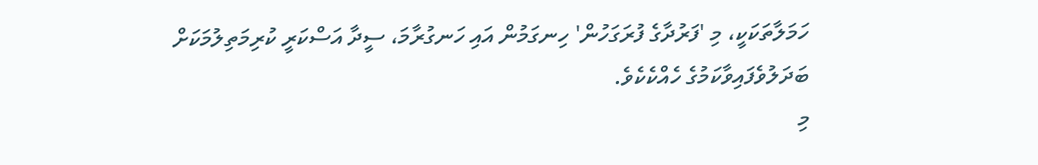ހަމަލާތަކަކީ، މި 'ފަރުދާގެ ފުރަގަހުން' ހިނގަމުން އައި ހަނގުރާމަ، ސީދާ އަސްކަރީ ކުރިމަތިލުމަކަށް ބަދަލުވެފައިވާކަމުގެ ހެއްކެކެވެ.
މި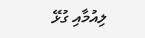ލިއުމާއި ގުޅޭ